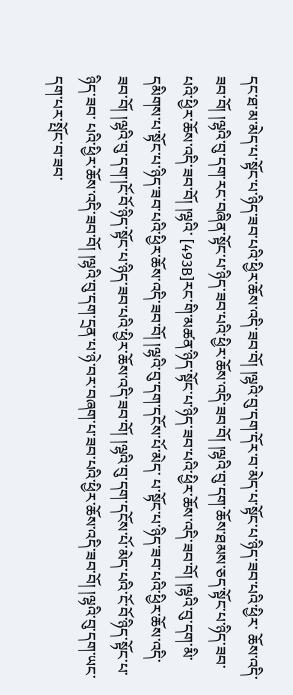དང་ཐ་མ་མེད་པ་སྟོང་པ་ཉིད་ཟབ་པའི་ཕྱིར་ཆོས་འདི་ཟབ་བོ། །ལྷའི་བུ་དག་དོར་བ་མེད་པ་སྟོང་པ་ཉིད་ཟབ་པའི་ཕྱིར་ ཆོས་འདི་ཟབ་བོ། །ལྷའི་བུ་དག་རང་བཞིན་སྟོང་པ་ཉིད་ཟབ་པའི་ཕྱིར་ཆོས་འདི་ཟབ་བོ། །ལྷའི་བུ་དག་ཆོས་ཐམས་ཅད་སྟོང་པ་ཉིད་ཟབ་པའི་ཕྱིར་ཆོས་འདི་ཟབ་བོ། །ལྷའི་ [493B]རང་གི་མཚན་ཉིད་སྟོང་པ་ཉིད་ཟབ་པའི་ཕྱིར་ཆོས་འདི་ཟབ་བོ། །ལྷའི་བུ་དག་མི་དམིགས་པ་སྟོང་པ་ཉིད་ཟབ་པའི་ཕྱིར་ཆོས་འདི་ཟབ་བོ། །ལྷའི་བུ་དག་དངོས་པོ་མེད་ པ་སྟོང་པ་ཉིད་ཟབ་པའི་ཕྱིར་ཆོས་འདི་ཟབ་བོ། །ལྷའི་བུ་དག་།ངོ་བོ་ཉིད་སྟོང་པ་ཉིད་ཟབ་པའི་ཕྱིར་ཆོས་འདི་ཟབ་བོ། །ལྷའི་བུ་དག་དངོས་པོ་མེད་པའི་ངོ་བོ་ཉིད་སྟོང་པ་ཉིད་ཟབ་ པའི་ཕྱིར་ཆོས་འདི་ཟབ་བོ། །ལྷའི་བུ་དག་དྲན་པ་ཉེ་བར་བཞག་པ་ཟབ་པའི་ཕྱིར་ཆོས་འདི་ཟབ་བོ། །ལྷའི་བུ་དག་ཡང་དག་པར་སྤོང་བ་ཟབ་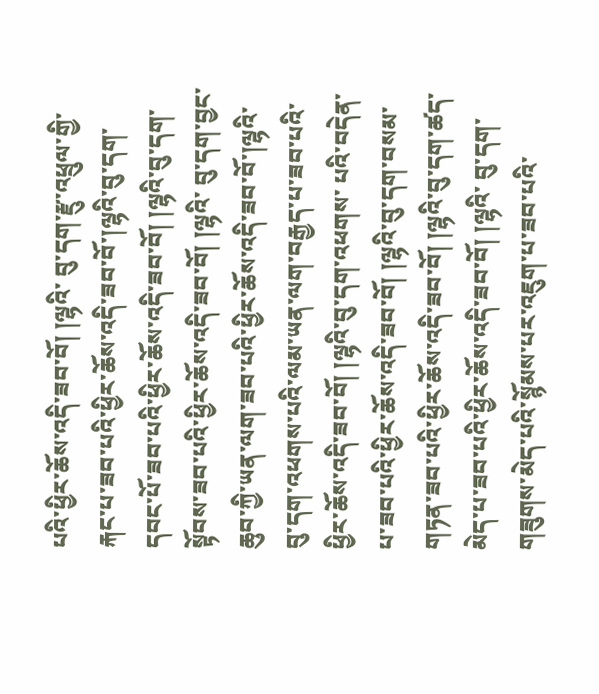པའི་ཕྱིར་ཆོས་འདི་ཟབ་བོ། །ལྷའི་ བུ་དག་རྫུ་འཕྲུལ་གྱི་རྐང་པ་ཟབ་པའི་ཕྱིར་ཆོས་འདི་ཟབ་བོ་།ལྷའི་བུ་དག་དབང་པོ་ཟབ་པའི་ཕྱིར་ཆོས་འདི་ཟབ་བོ། །ལྷའི་བུ་དག་སྟོབས་ཟབ་པའི་ཕྱིར་ཆོས་འདི་ཟབ་བོ། །ལྷའི་ བུ་དག་བྱང་ཆུབ་ཀྱི་ཡན་ལག་ཟབ་པའི་ཕྱིར་ཆོས་འདི་ཟབ་བོ་།ལྷའི་བུ་དག་འཕགས་པའི་ལམ་ཡན་ལག་བརྒྱད་པ་ཟབ་པའི་ཕྱིར་ཆོས་འདི་ཟབ་བོ། །ལྷའི་བུ་དག་འཕགས་ པའི་བདེན་པ་ཟབ་པའི་ཕྱིར་ཆོས་འདི་ཟབ་བོ། །ལྷའི་བུ་དག་བསམ་གཏན་ཟབ་པའི་ཕྱིར་ཆོས་འདི་ཟབ་བོ། །ལྷའི་བུ་དག་ཚད་མེད་པ་ཟབ་པའི་ཕྱིར་ཆོས་འདི་ཟབ་བོ། །ལྷའི་ བུ་དག་གཟུགས་མེད་པའི་སྙོམས་པར་འཇུག་པ་ཟབ་པའི་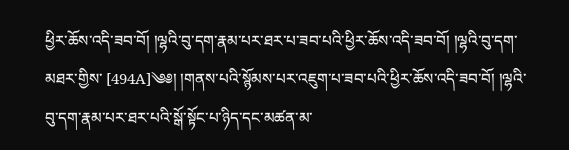ཕྱིར་ཆོས་འདི་ཟབ་བོ། །ལྷའི་བུ་དག་རྣམ་པར་ཐར་པ་ཟབ་པའི་ཕྱིར་ཆོས་འདི་ཟབ་བོ། །ལྷའི་བུ་དག་མཐར་གྱིས་ [494A]༄༅། །གནས་པའི་སྙོམས་པར་འཇུག་པ་ཟབ་པའི་ཕྱིར་ཆོས་འདི་ཟབ་བོ། །ལྷའི་བུ་དག་རྣམ་པར་ཐར་པའི་སྒོ་སྟོང་པ་ཉིད་དང་མཚན་མ་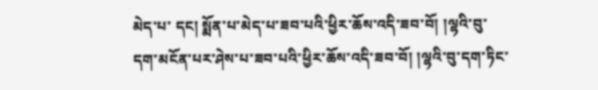མེད་པ་ དང། སྨོན་པ་མེད་པ་ཟབ་པའི་ཕྱིར་ཆོས་འདི་ཟབ་བོ། །ལྷའི་བུ་དག་མངོན་པར་ཤེས་པ་ཟབ་པའི་ཕྱིར་ཆོས་འདི་ཟབ་བོ། །ལྷའི་བུ་དག་ཏིང་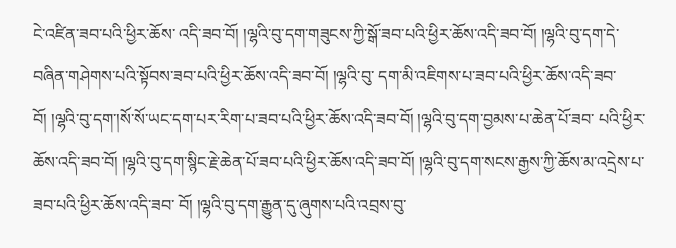ངེ་འཛིན་ཟབ་པའི་ཕྱིར་ཆོས་ འདི་ཟབ་བོ། །ལྷའི་བུ་དག་གཟུངས་ཀྱི་སྒོ་ཟབ་པའི་ཕྱིར་ཆོས་འདི་ཟབ་བོ། །ལྷའི་བུ་དག་དེ་བཞིན་གཤེགས་པའི་སྟོབས་ཟབ་པའི་ཕྱིར་ཆོས་འདི་ཟབ་བོ། །ལྷའི་བུ་ དག་མི་འཇིགས་པ་ཟབ་པའི་ཕྱིར་ཆོས་འདི་ཟབ་བོ། །ལྷའི་བུ་དག་།སོ་སོ་ཡང་དག་པར་རིག་པ་ཟབ་པའི་ཕྱིར་ཆོས་འདི་ཟབ་བོ། །ལྷའི་བུ་དག་བྱམས་པ་ཆེན་པོ་ཟབ་ པའི་ཕྱིར་ཆོས་འདི་ཟབ་བོ། །ལྷའི་བུ་དག་སྙིང་རྗེ་ཆེན་པོ་ཟབ་པའི་ཕྱིར་ཆོས་འདི་ཟབ་བོ། །ལྷའི་བུ་དག་སངས་རྒྱས་ཀྱི་ཆོས་མ་འདྲེས་པ་ཟབ་པའི་ཕྱིར་ཆོས་འདི་ཟབ་ བོ། །ལྷའི་བུ་དག་རྒྱུན་དུ་ཞུགས་པའི་འབྲས་བུ་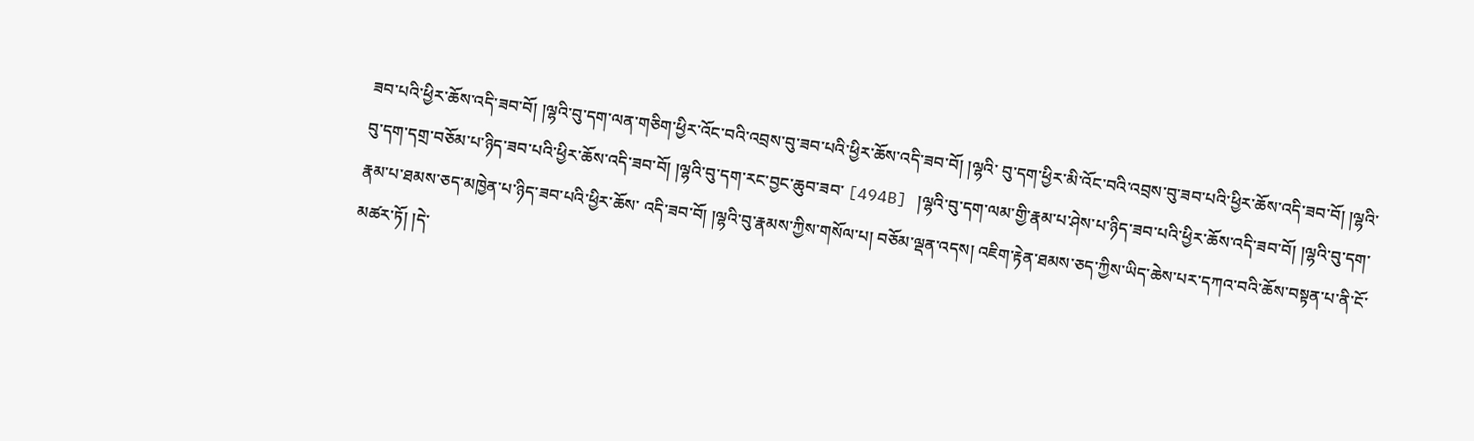ཟབ་པའི་ཕྱིར་ཆོས་འདི་ཟབ་བོ། །ལྷའི་བུ་དག་ལན་གཅིག་ཕྱིར་འོང་བའི་འབྲས་བུ་ཟབ་པའི་ཕྱིར་ཆོས་འདི་ཟབ་བོ། །ལྷའི་ བུ་དག་ཕྱིར་མི་འོང་བའི་འབྲས་བུ་ཟབ་པའི་ཕྱིར་ཆོས་འདི་ཟབ་བོ། །ལྷའི་བུ་དག་དགྲ་བཅོམ་པ་ཉིད་ཟབ་པའི་ཕྱིར་ཆོས་འདི་ཟབ་བོ། །ལྷའི་བུ་དག་རང་བྱང་ཆུབ་ཟབ་ [494B] །ལྷའི་བུ་དག་ལམ་གྱི་རྣམ་པ་ཤེས་པ་ཉིད་ཟབ་པའི་ཕྱིར་ཆོས་འདི་ཟབ་བོ། །ལྷའི་བུ་དག་རྣམ་པ་ཐམས་ཅད་མཁྱེན་པ་ཉིད་ཟབ་པའི་ཕྱིར་ཆོས་ འདི་ཟབ་བོ། །ལྷའི་བུ་རྣམས་ཀྱིས་གསོལ་པ། བཅོམ་ལྡན་འདས། འཇིག་རྟེན་ཐམས་ཅད་ཀྱིས་ཡིད་ཆེས་པར་དཀའ་བའི་ཆོས་བསྟན་པ་ནི་ངོ་མཚར་ཏོ། །དེ་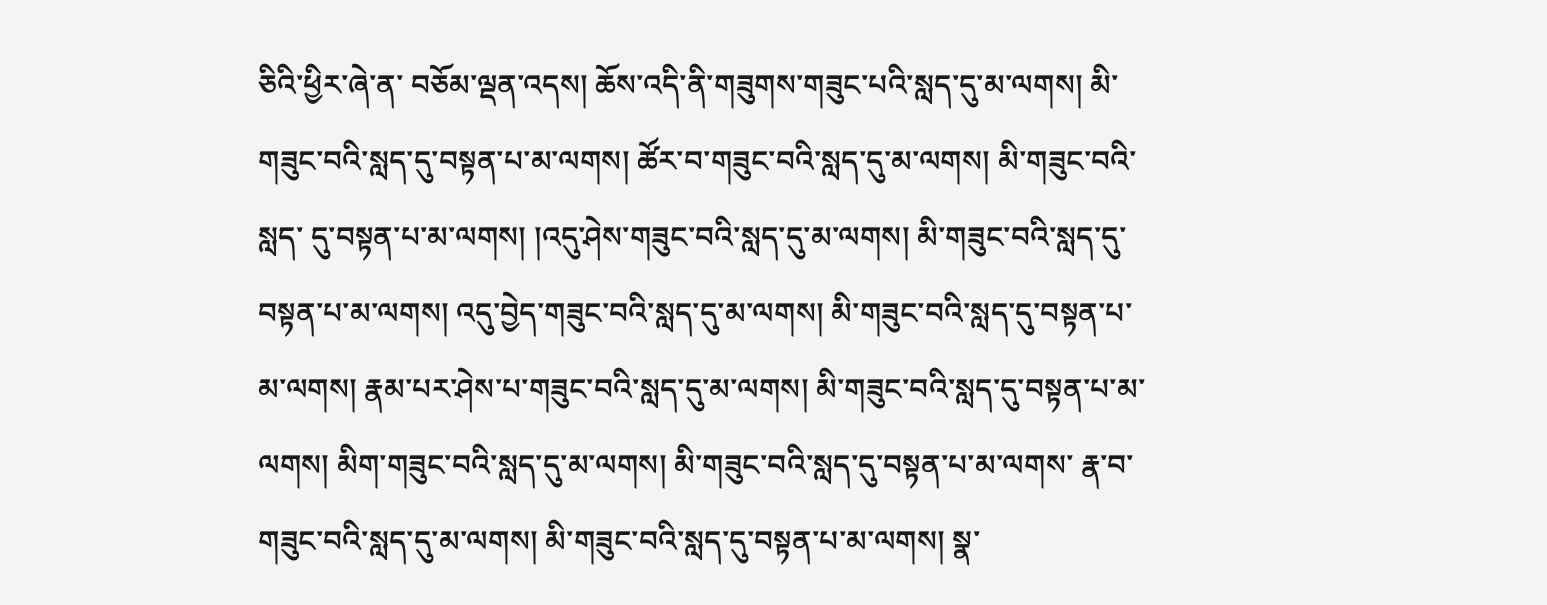ཅིའི་ཕྱིར་ཞེ་ན་ བཅོམ་ལྡན་འདས། ཆོས་འདི་ནི་གཟུགས་གཟུང་པའི་སླད་དུ་མ་ལགས། མི་གཟུང་བའི་སླད་དུ་བསྟན་པ་མ་ལགས། ཚོར་བ་གཟུང་བའི་སླད་དུ་མ་ལགས། མི་གཟུང་བའི་སླད་ དུ་བསྟན་པ་མ་ལགས། །འདུ་ཤེས་གཟུང་བའི་སླད་དུ་མ་ལགས། མི་གཟུང་བའི་སླད་དུ་བསྟན་པ་མ་ལགས། འདུ་བྱེད་གཟུང་བའི་སླད་དུ་མ་ལགས། མི་གཟུང་བའི་སླད་དུ་བསྟན་པ་ མ་ལགས། རྣམ་པར་ཤེས་པ་གཟུང་བའི་སླད་དུ་མ་ལགས། མི་གཟུང་བའི་སླད་དུ་བསྟན་པ་མ་ལགས། མིག་གཟུང་བའི་སླད་དུ་མ་ལགས། མི་གཟུང་བའི་སླད་དུ་བསྟན་པ་མ་ལགས་ རྣ་བ་གཟུང་བའི་སླད་དུ་མ་ལགས། མི་གཟུང་བའི་སླད་དུ་བསྟན་པ་མ་ལགས། སྣ་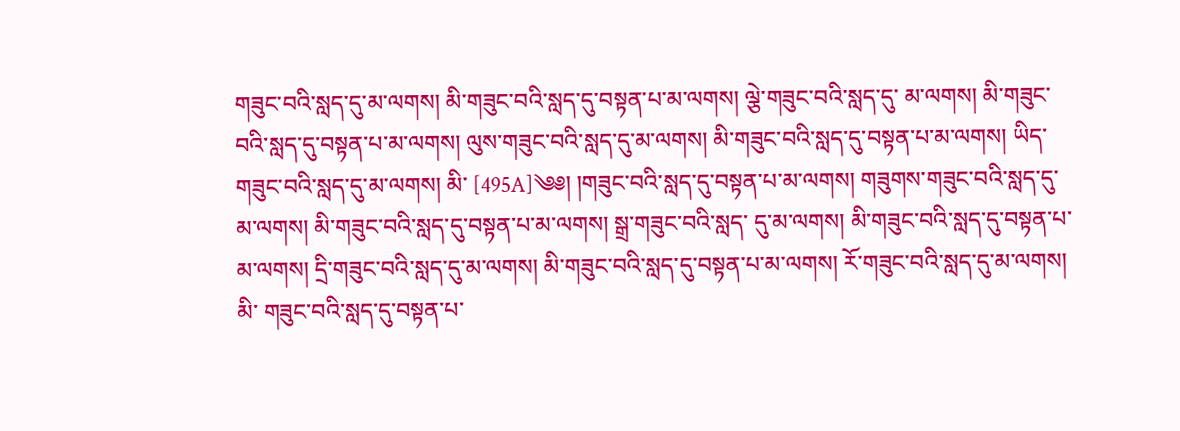གཟུང་བའི་སླད་དུ་མ་ལགས། མི་གཟུང་བའི་སླད་དུ་བསྟན་པ་མ་ལགས། ལྕེ་གཟུང་བའི་སླད་དུ་ མ་ལགས། མི་གཟུང་བའི་སླད་དུ་བསྟན་པ་མ་ལགས། ལུས་གཟུང་བའི་སླད་དུ་མ་ལགས། མི་གཟུང་བའི་སླད་དུ་བསྟན་པ་མ་ལགས། ཡིད་གཟུང་བའི་སླད་དུ་མ་ལགས། མི་ [495A]༄༅། །གཟུང་བའི་སླད་དུ་བསྟན་པ་མ་ལགས། གཟུགས་གཟུང་བའི་སླད་དུ་མ་ལགས། མི་གཟུང་བའི་སླད་དུ་བསྟན་པ་མ་ལགས། སྒྲ་གཟུང་བའི་སླད་ དུ་མ་ལགས། མི་གཟུང་བའི་སླད་དུ་བསྟན་པ་མ་ལགས། དྲི་གཟུང་བའི་སླད་དུ་མ་ལགས། མི་གཟུང་བའི་སླད་དུ་བསྟན་པ་མ་ལགས། རོ་གཟུང་བའི་སླད་དུ་མ་ལགས། མི་ གཟུང་བའི་སླད་དུ་བསྟན་པ་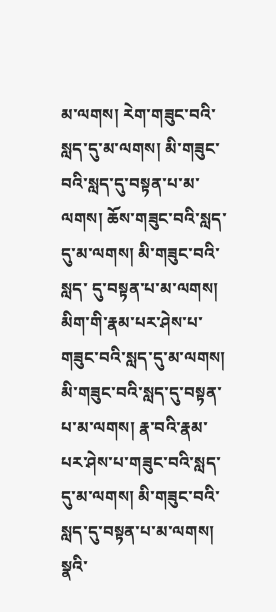མ་ལགས། རེག་གཟུང་བའི་སླད་དུ་མ་ལགས། མི་གཟུང་བའི་སླད་དུ་བསྟན་པ་མ་ལགས། ཆོས་གཟུང་བའི་སླད་དུ་མ་ལགས། མི་གཟུང་བའི་སླད་ དུ་བསྟན་པ་མ་ལགས། མིག་གི་རྣམ་པར་ཤེས་པ་གཟུང་བའི་སླད་དུ་མ་ལགས། མི་གཟུང་བའི་སླད་དུ་བསྟན་པ་མ་ལགས། རྣ་བའི་རྣམ་པར་ཤེས་པ་གཟུང་བའི་སླད་ དུ་མ་ལགས། མི་གཟུང་བའི་སླད་དུ་བསྟན་པ་མ་ལགས། སྣའི་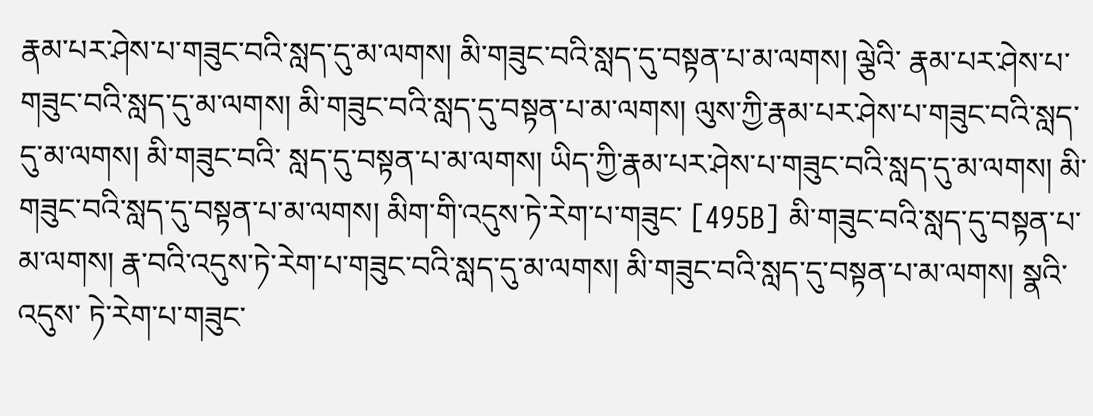རྣམ་པར་ཤེས་པ་གཟུང་བའི་སླད་དུ་མ་ལགས། མི་གཟུང་བའི་སླད་དུ་བསྟན་པ་མ་ལགས། ལྕེའི་ རྣམ་པར་ཤེས་པ་གཟུང་བའི་སླད་དུ་མ་ལགས། མི་གཟུང་བའི་སླད་དུ་བསྟན་པ་མ་ལགས། ལུས་ཀྱི་རྣམ་པར་ཤེས་པ་གཟུང་བའི་སླད་དུ་མ་ལགས། མི་གཟུང་བའི་ སླད་དུ་བསྟན་པ་མ་ལགས། ཡིད་ཀྱི་རྣམ་པར་ཤེས་པ་གཟུང་བའི་སླད་དུ་མ་ལགས། མི་གཟུང་བའི་སླད་དུ་བསྟན་པ་མ་ལགས། མིག་གི་འདུས་ཏེ་རེག་པ་གཟུང་ [495B] མི་གཟུང་བའི་སླད་དུ་བསྟན་པ་མ་ལགས། རྣ་བའི་འདུས་ཏེ་རེག་པ་གཟུང་བའི་སླད་དུ་མ་ལགས། མི་གཟུང་བའི་སླད་དུ་བསྟན་པ་མ་ལགས། སྣའི་འདུས་ ཏེ་རེག་པ་གཟུང་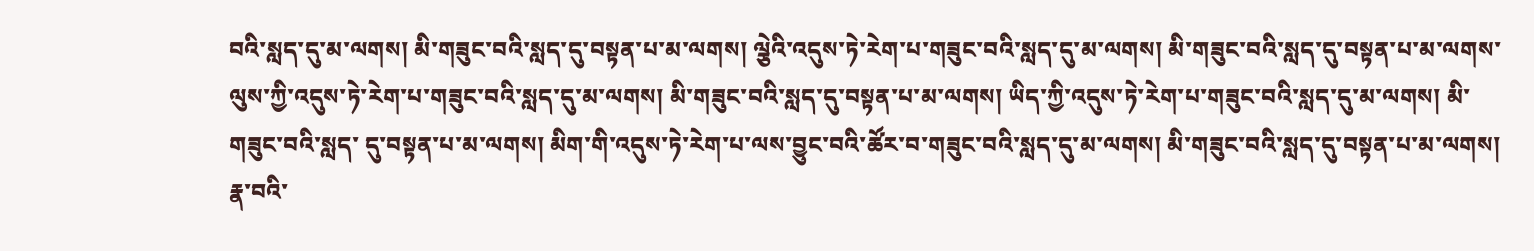བའི་སླད་དུ་མ་ལགས། མི་གཟུང་བའི་སླད་དུ་བསྟན་པ་མ་ལགས། ལྕེའི་འདུས་ཏེ་རེག་པ་གཟུང་བའི་སླད་དུ་མ་ལགས། མི་གཟུང་བའི་སླད་དུ་བསྟན་པ་མ་ལགས་ ལུས་ཀྱི་འདུས་ཏེ་རེག་པ་གཟུང་བའི་སླད་དུ་མ་ལགས། མི་གཟུང་བའི་སླད་དུ་བསྟན་པ་མ་ལགས། ཡིད་ཀྱི་འདུས་ཏེ་རེག་པ་གཟུང་བའི་སླད་དུ་མ་ལགས། མི་གཟུང་བའི་སླད་ དུ་བསྟན་པ་མ་ལགས། མིག་གི་འདུས་ཏེ་རེག་པ་ལས་བྱུང་བའི་ཚོར་བ་གཟུང་བའི་སླད་དུ་མ་ལགས། མི་གཟུང་བའི་སླད་དུ་བསྟན་པ་མ་ལགས། རྣ་བའི་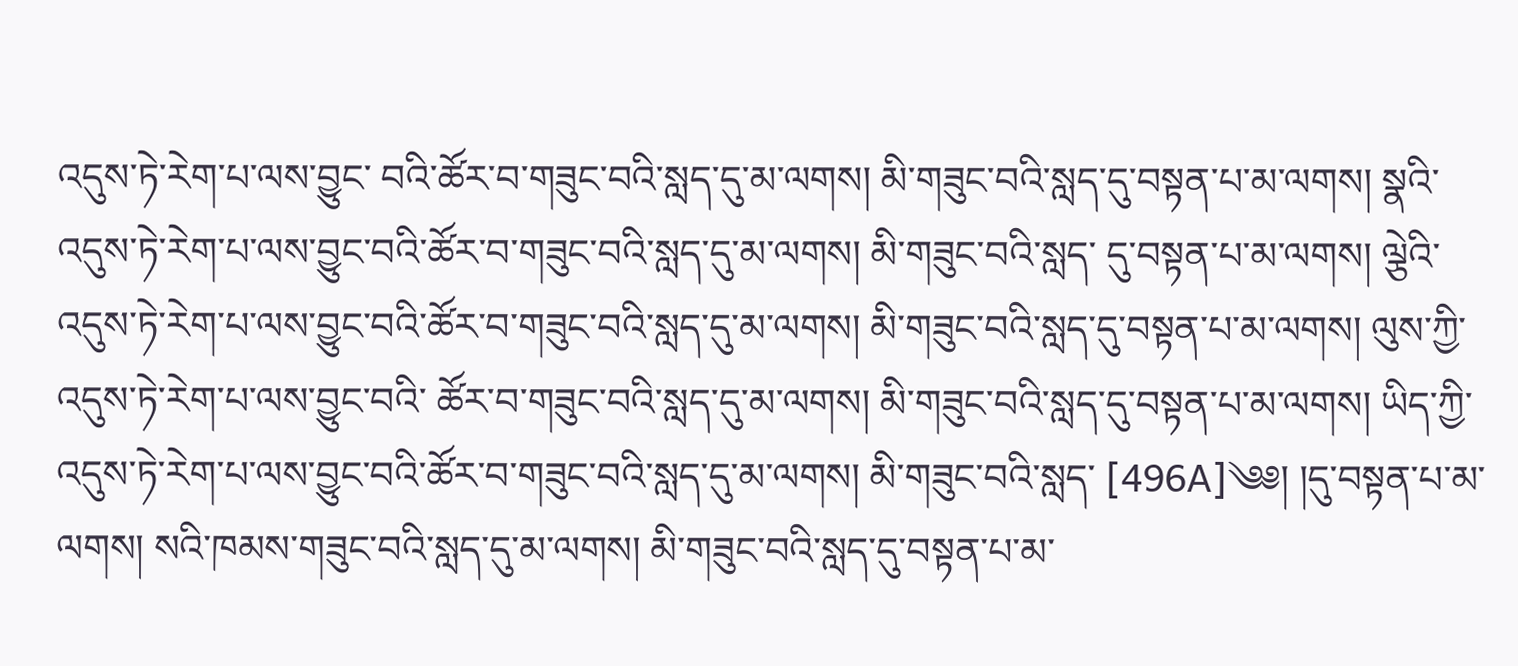འདུས་ཏེ་རེག་པ་ལས་བྱུང་ བའི་ཚོར་བ་གཟུང་བའི་སླད་དུ་མ་ལགས། མི་གཟུང་བའི་སླད་དུ་བསྟན་པ་མ་ལགས། སྣའི་འདུས་ཏེ་རེག་པ་ལས་བྱུང་བའི་ཚོར་བ་གཟུང་བའི་སླད་དུ་མ་ལགས། མི་གཟུང་བའི་སླད་ དུ་བསྟན་པ་མ་ལགས། ལྕེའི་འདུས་ཏེ་རེག་པ་ལས་བྱུང་བའི་ཚོར་བ་གཟུང་བའི་སླད་དུ་མ་ལགས། མི་གཟུང་བའི་སླད་དུ་བསྟན་པ་མ་ལགས། ལུས་ཀྱི་འདུས་ཏེ་རེག་པ་ལས་བྱུང་བའི་ ཚོར་བ་གཟུང་བའི་སླད་དུ་མ་ལགས། མི་གཟུང་བའི་སླད་དུ་བསྟན་པ་མ་ལགས། ཡིད་ཀྱི་འདུས་ཏེ་རེག་པ་ལས་བྱུང་བའི་ཚོར་བ་གཟུང་བའི་སླད་དུ་མ་ལགས། མི་གཟུང་བའི་སླད་ [496A]༄༅། །དུ་བསྟན་པ་མ་ལགས། སའི་ཁམས་གཟུང་བའི་སླད་དུ་མ་ལགས། མི་གཟུང་བའི་སླད་དུ་བསྟན་པ་མ་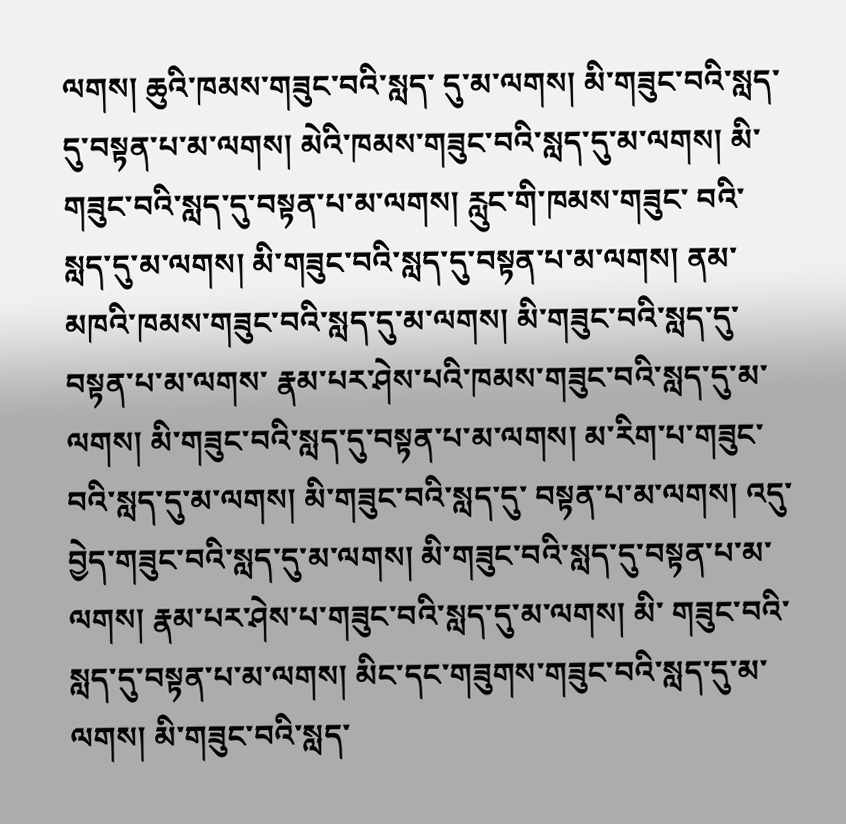ལགས། ཆུའི་ཁམས་གཟུང་བའི་སླད་ དུ་མ་ལགས། མི་གཟུང་བའི་སླད་དུ་བསྟན་པ་མ་ལགས། མེའི་ཁམས་གཟུང་བའི་སླད་དུ་མ་ལགས། མི་གཟུང་བའི་སླད་དུ་བསྟན་པ་མ་ལགས། རླུང་གི་ཁམས་གཟུང་ བའི་སླད་དུ་མ་ལགས། མི་གཟུང་བའི་སླད་དུ་བསྟན་པ་མ་ལགས། ནམ་མཁའི་ཁམས་གཟུང་བའི་སླད་དུ་མ་ལགས། མི་གཟུང་བའི་སླད་དུ་བསྟན་པ་མ་ལགས་ རྣམ་པར་ཤེས་པའི་ཁམས་གཟུང་བའི་སླད་དུ་མ་ལགས། མི་གཟུང་བའི་སླད་དུ་བསྟན་པ་མ་ལགས། མ་རིག་པ་གཟུང་བའི་སླད་དུ་མ་ལགས། མི་གཟུང་བའི་སླད་དུ་ བསྟན་པ་མ་ལགས། འདུ་བྱེད་གཟུང་བའི་སླད་དུ་མ་ལགས། མི་གཟུང་བའི་སླད་དུ་བསྟན་པ་མ་ལགས། རྣམ་པར་ཤེས་པ་གཟུང་བའི་སླད་དུ་མ་ལགས། མི་ གཟུང་བའི་སླད་དུ་བསྟན་པ་མ་ལགས། མིང་དང་གཟུགས་གཟུང་བའི་སླད་དུ་མ་ལགས། མི་གཟུང་བའི་སླད་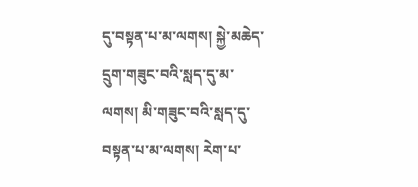དུ་བསྟན་པ་མ་ལགས། སྐྱེ་མཆེད་དྲུག་གཟུང་བའི་སླད་དུ་མ་ ལགས། མི་གཟུང་བའི་སླད་དུ་བསྟན་པ་མ་ལགས། རེག་པ་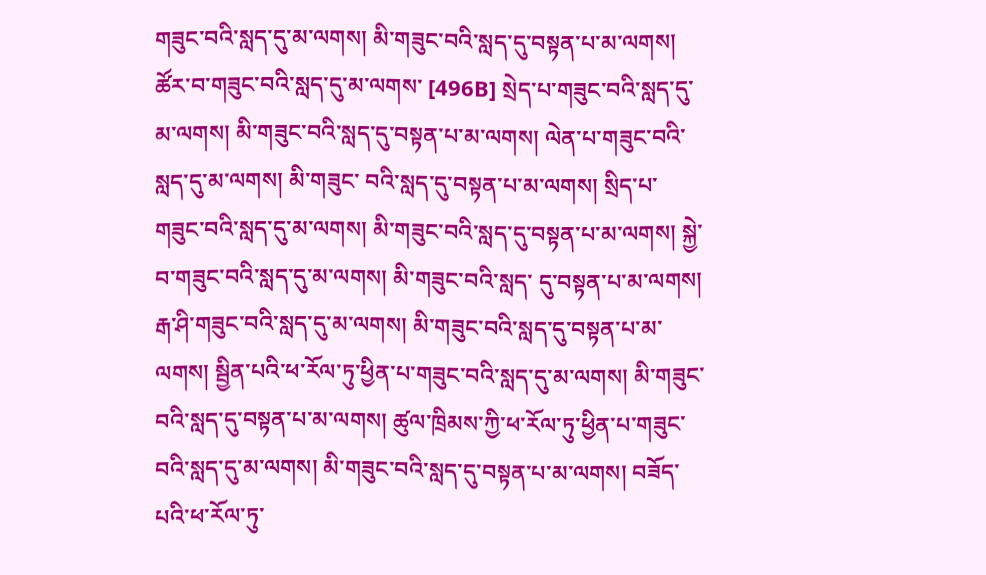གཟུང་བའི་སླད་དུ་མ་ལགས། མི་གཟུང་བའི་སླད་དུ་བསྟན་པ་མ་ལགས། ཚོར་བ་གཟུང་བའི་སླད་དུ་མ་ལགས་ [496B] སྲེད་པ་གཟུང་བའི་སླད་དུ་མ་ལགས། མི་གཟུང་བའི་སླད་དུ་བསྟན་པ་མ་ལགས། ལེན་པ་གཟུང་བའི་སླད་དུ་མ་ལགས། མི་གཟུང་ བའི་སླད་དུ་བསྟན་པ་མ་ལགས། སྲིད་པ་གཟུང་བའི་སླད་དུ་མ་ལགས། མི་གཟུང་བའི་སླད་དུ་བསྟན་པ་མ་ལགས། སྐྱེ་བ་གཟུང་བའི་སླད་དུ་མ་ལགས། མི་གཟུང་བའི་སླད་ དུ་བསྟན་པ་མ་ལགས། རྒ་ཤི་གཟུང་བའི་སླད་དུ་མ་ལགས། མི་གཟུང་བའི་སླད་དུ་བསྟན་པ་མ་ལགས། སྦྱིན་པའི་ཕ་རོལ་ཏུ་ཕྱིན་པ་གཟུང་བའི་སླད་དུ་མ་ལགས། མི་གཟུང་ བའི་སླད་དུ་བསྟན་པ་མ་ལགས། ཚུལ་ཁྲིམས་ཀྱི་ཕ་རོལ་ཏུ་ཕྱིན་པ་གཟུང་བའི་སླད་དུ་མ་ལགས། མི་གཟུང་བའི་སླད་དུ་བསྟན་པ་མ་ལགས། བཟོད་པའི་ཕ་རོལ་ཏུ་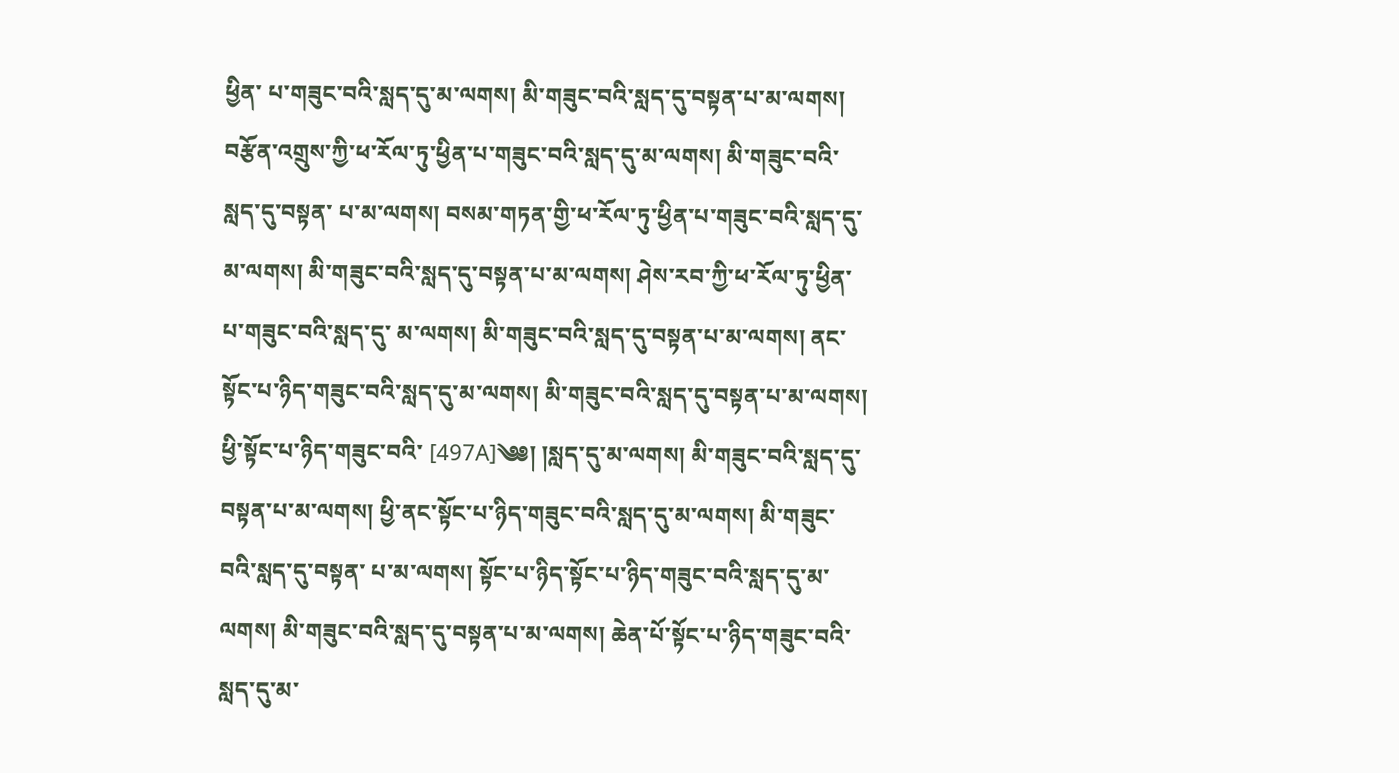ཕྱིན་ པ་གཟུང་བའི་སླད་དུ་མ་ལགས། མི་གཟུང་བའི་སླད་དུ་བསྟན་པ་མ་ལགས། བརྩོན་འགྲུས་ཀྱི་ཕ་རོལ་ཏུ་ཕྱིན་པ་གཟུང་བའི་སླད་དུ་མ་ལགས། མི་གཟུང་བའི་སླད་དུ་བསྟན་ པ་མ་ལགས། བསམ་གཏན་གྱི་ཕ་རོལ་ཏུ་ཕྱིན་པ་གཟུང་བའི་སླད་དུ་མ་ལགས། མི་གཟུང་བའི་སླད་དུ་བསྟན་པ་མ་ལགས། ཤེས་རབ་ཀྱི་ཕ་རོལ་ཏུ་ཕྱིན་པ་གཟུང་བའི་སླད་དུ་ མ་ལགས། མི་གཟུང་བའི་སླད་དུ་བསྟན་པ་མ་ལགས། ནང་སྟོང་པ་ཉིད་གཟུང་བའི་སླད་དུ་མ་ལགས། མི་གཟུང་བའི་སླད་དུ་བསྟན་པ་མ་ལགས། ཕྱི་སྟོང་པ་ཉིད་གཟུང་བའི་ [497A]༄༅། །སླད་དུ་མ་ལགས། མི་གཟུང་བའི་སླད་དུ་བསྟན་པ་མ་ལགས། ཕྱི་ནང་སྟོང་པ་ཉིད་གཟུང་བའི་སླད་དུ་མ་ལགས། མི་གཟུང་བའི་སླད་དུ་བསྟན་ པ་མ་ལགས། སྟོང་པ་ཉིད་སྟོང་པ་ཉིད་གཟུང་བའི་སླད་དུ་མ་ལགས། མི་གཟུང་བའི་སླད་དུ་བསྟན་པ་མ་ལགས། ཆེན་པོ་སྟོང་པ་ཉིད་གཟུང་བའི་སླད་དུ་མ་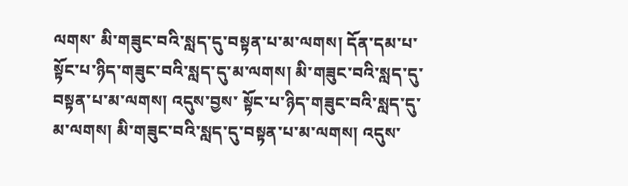ལགས་ མི་གཟུང་བའི་སླད་དུ་བསྟན་པ་མ་ལགས། དོན་དམ་པ་སྟོང་པ་ཉིད་གཟུང་བའི་སླད་དུ་མ་ལགས། མི་གཟུང་བའི་སླད་དུ་བསྟན་པ་མ་ལགས། འདུས་བྱས་ སྟོང་པ་ཉིད་གཟུང་བའི་སླད་དུ་མ་ལགས། མི་གཟུང་བའི་སླད་དུ་བསྟན་པ་མ་ལགས། འདུས་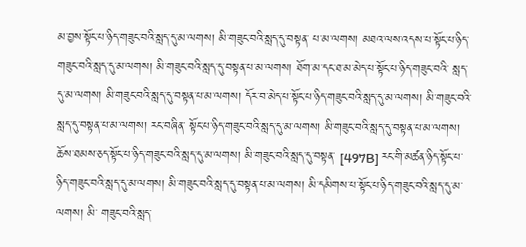མ་བྱས་སྟོང་པ་ཉིད་གཟུང་བའི་སླད་དུ་མ་ལགས། མི་གཟུང་བའི་སླད་དུ་བསྟན་ པ་མ་ལགས། མཐའ་ལས་འདས་པ་སྟོང་པ་ཉིད་གཟུང་བའི་སླད་དུ་མ་ལགས། མི་གཟུང་བའི་སླད་དུ་བསྟན་པ་མ་ལགས། ཐོག་མ་དང་ཐ་མ་མེད་པ་སྟོང་པ་ཉིད་གཟུང་བའི་ སླད་དུ་མ་ལགས། མི་གཟུང་བའི་སླད་དུ་བསྟན་པ་མ་ལགས། དོར་བ་མེད་པ་སྟོང་པ་ཉིད་གཟུང་བའི་སླད་དུ་མ་ལགས། མི་གཟུང་བའི་སླད་དུ་བསྟན་པ་མ་ལགས། རང་བཞིན་ སྟོང་པ་ཉིད་གཟུང་བའི་སླད་དུ་མ་ལགས། མི་གཟུང་བའི་སླད་དུ་བསྟན་པ་མ་ལགས། ཆོས་ཐམས་ཅད་སྟོང་པ་ཉིད་གཟུང་བའི་སླད་དུ་མ་ལགས། མི་གཟུང་བའི་སླད་དུ་བསྟན་ [497B] རང་གི་མཚན་ཉིད་སྟོང་པ་ཉིད་གཟུང་བའི་སླད་དུ་མ་ལགས། མི་གཟུང་བའི་སླད་དུ་བསྟན་པ་མ་ལགས། མི་དམིགས་པ་སྟོང་པ་ཉིད་གཟུང་བའི་སླད་དུ་མ་ལགས། མི་ གཟུང་བའི་སླད་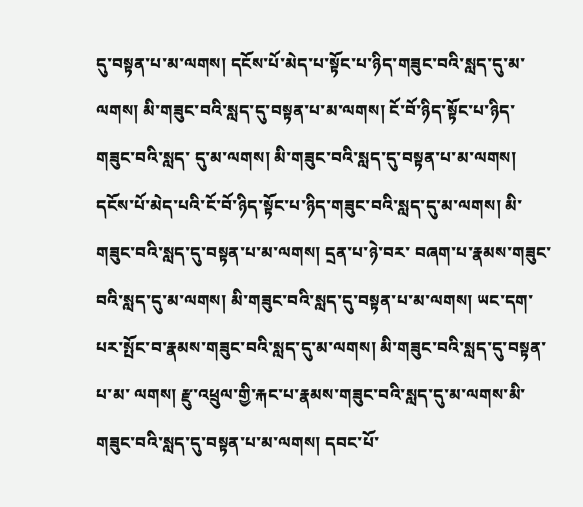དུ་བསྟན་པ་མ་ལགས། དངོས་པོ་མེད་པ་སྟོང་པ་ཉིད་གཟུང་བའི་སླད་དུ་མ་ལགས། མི་གཟུང་བའི་སླད་དུ་བསྟན་པ་མ་ལགས། ངོ་བོ་ཉིད་སྟོང་པ་ཉིད་གཟུང་བའི་སླད་ དུ་མ་ལགས། མི་གཟུང་བའི་སླད་དུ་བསྟན་པ་མ་ལགས། དངོས་པོ་མེད་པའི་ངོ་བོ་ཉིད་སྟོང་པ་ཉིད་གཟུང་བའི་སླད་དུ་མ་ལགས། མི་གཟུང་བའི་སླད་དུ་བསྟན་པ་མ་ལགས། དྲན་པ་ཉེ་བར་ བཞག་པ་རྣམས་གཟུང་བའི་སླད་དུ་མ་ལགས། མི་གཟུང་བའི་སླད་དུ་བསྟན་པ་མ་ལགས། ཡང་དག་པར་སྤོང་བ་རྣམས་གཟུང་བའི་སླད་དུ་མ་ལགས། མི་གཟུང་བའི་སླད་དུ་བསྟན་པ་མ་ ལགས། རྫུ་འཕྲུལ་གྱི་རྐང་པ་རྣམས་གཟུང་བའི་སླད་དུ་མ་ལགས་མི་གཟུང་བའི་སླད་དུ་བསྟན་པ་མ་ལགས། དབང་པོ་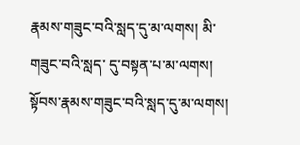རྣམས་གཟུང་བའི་སླད་དུ་མ་ལགས། མི་གཟུང་བའི་སླད་ དུ་བསྟན་པ་མ་ལགས། སྟོབས་རྣམས་གཟུང་བའི་སླད་དུ་མ་ལགས།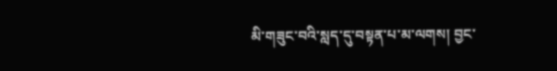མི་གཟུང་བའི་སླད་དུ་བསྟན་པ་མ་ལགས། བྱང་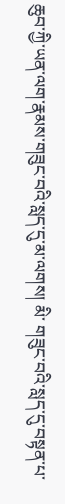ཆུབ་ཀྱི་ཡན་ལག་རྣམས་གཟུང་བའི་སླད་དུ་མ་ལགས། མི་ གཟུང་བའི་སླད་དུ་བསྟན་པ་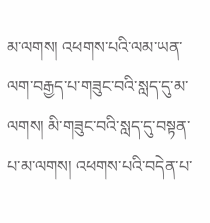མ་ལགས། འཕགས་པའི་ལམ་ཡན་ལག་བརྒྱད་པ་གཟུང་བའི་སླད་དུ་མ་ལགས། མི་གཟུང་བའི་སླད་དུ་བསྟན་པ་མ་ལགས། འཕགས་པའི་བདེན་པ་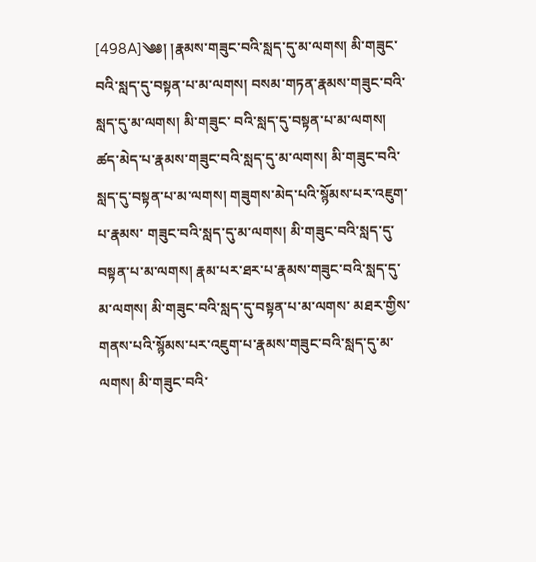[498A]༄༅། །རྣམས་གཟུང་བའི་སླད་དུ་མ་ལགས། མི་གཟུང་བའི་སླད་དུ་བསྟན་པ་མ་ལགས། བསམ་གཏན་རྣམས་གཟུང་བའི་སླད་དུ་མ་ལགས། མི་གཟུང་ བའི་སླད་དུ་བསྟན་པ་མ་ལགས། ཚད་མེད་པ་རྣམས་གཟུང་བའི་སླད་དུ་མ་ལགས། མི་གཟུང་བའི་སླད་དུ་བསྟན་པ་མ་ལགས། གཟུགས་མེད་པའི་སྙོམས་པར་འཇུག་པ་རྣམས་ གཟུང་བའི་སླད་དུ་མ་ལགས། མི་གཟུང་བའི་སླད་དུ་བསྟན་པ་མ་ལགས། རྣམ་པར་ཐར་པ་རྣམས་གཟུང་བའི་སླད་དུ་མ་ལགས། མི་གཟུང་བའི་སླད་དུ་བསྟན་པ་མ་ལགས་ མཐར་གྱིས་གནས་པའི་སྙོམས་པར་འཇུག་པ་རྣམས་གཟུང་བའི་སླད་དུ་མ་ལགས། མི་གཟུང་བའི་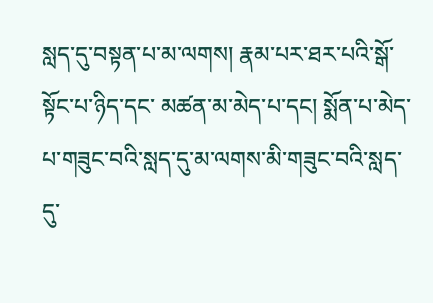སླད་དུ་བསྟན་པ་མ་ལགས། རྣམ་པར་ཐར་པའི་སྒོ་སྟོང་པ་ཉིད་དང་ མཚན་མ་མེད་པ་དང། སྨོན་པ་མེད་པ་གཟུང་བའི་སླད་དུ་མ་ལགས་མི་གཟུང་བའི་སླད་དུ་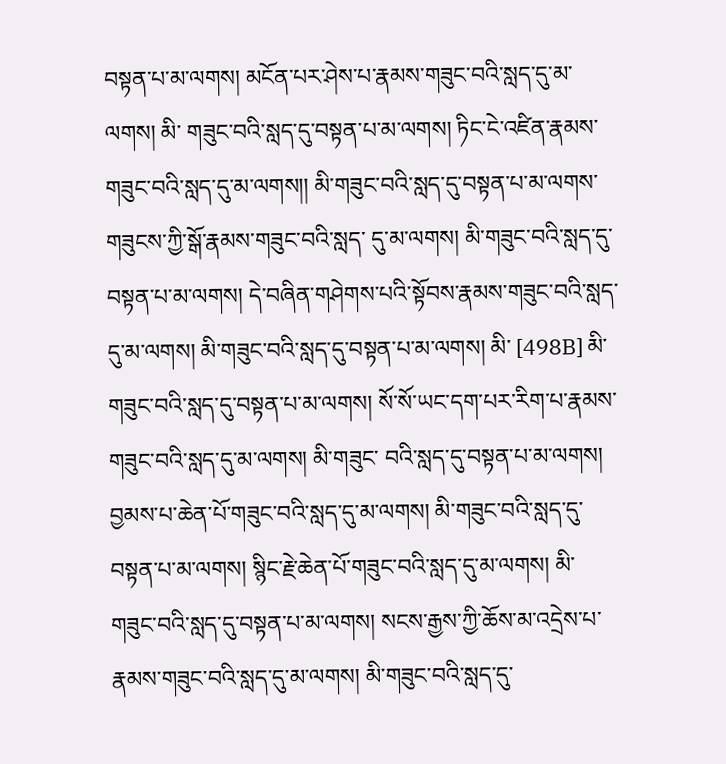བསྟན་པ་མ་ལགས། མངོན་པར་ཤེས་པ་རྣམས་གཟུང་བའི་སླད་དུ་མ་ལགས། མི་ གཟུང་བའི་སླད་དུ་བསྟན་པ་མ་ལགས། ཏིང་ངེ་འཛིན་རྣམས་གཟུང་བའི་སླད་དུ་མ་ལགས།། མི་གཟུང་བའི་སླད་དུ་བསྟན་པ་མ་ལགས་གཟུངས་ཀྱི་སྒོ་རྣམས་གཟུང་བའི་སླད་ དུ་མ་ལགས། མི་གཟུང་བའི་སླད་དུ་བསྟན་པ་མ་ལགས། དེ་བཞིན་གཤེགས་པའི་སྟོབས་རྣམས་གཟུང་བའི་སླད་དུ་མ་ལགས། མི་གཟུང་བའི་སླད་དུ་བསྟན་པ་མ་ལགས། མི་ [498B] མི་གཟུང་བའི་སླད་དུ་བསྟན་པ་མ་ལགས། སོ་སོ་ཡང་དག་པར་རིག་པ་རྣམས་གཟུང་བའི་སླད་དུ་མ་ལགས། མི་གཟུང་ བའི་སླད་དུ་བསྟན་པ་མ་ལགས། བྱམས་པ་ཆེན་པོ་གཟུང་བའི་སླད་དུ་མ་ལགས། མི་གཟུང་བའི་སླད་དུ་བསྟན་པ་མ་ལགས། སྙིང་རྗེ་ཆེན་པོ་གཟུང་བའི་སླད་དུ་མ་ལགས། མི་ གཟུང་བའི་སླད་དུ་བསྟན་པ་མ་ལགས། སངས་རྒྱས་ཀྱི་ཆོས་མ་འདྲེས་པ་རྣམས་གཟུང་བའི་སླད་དུ་མ་ལགས། མི་གཟུང་བའི་སླད་དུ་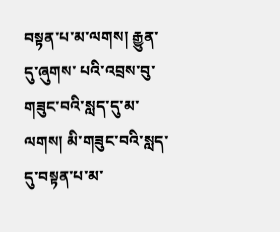བསྟན་པ་མ་ལགས། རྒྱུན་དུ་ཞུགས་ པའི་འབྲས་བུ་གཟུང་བའི་སླད་དུ་མ་ལགས། མི་གཟུང་བའི་སླད་དུ་བསྟན་པ་མ་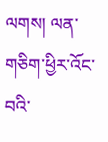ལགས། ལན་གཅིག་ཕྱིར་འོང་བའི་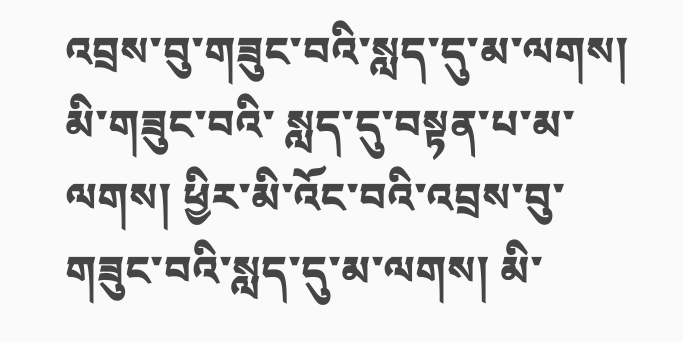འབྲས་བུ་གཟུང་བའི་སླད་དུ་མ་ལགས། མི་གཟུང་བའི་ སླད་དུ་བསྟན་པ་མ་ལགས། ཕྱིར་མི་འོང་བའི་འབྲས་བུ་གཟུང་བའི་སླད་དུ་མ་ལགས། མི་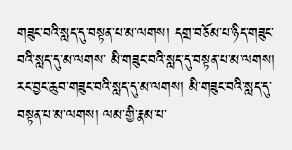གཟུང་བའི་སླད་དུ་བསྟན་པ་མ་ལགས། དགྲ་བཅོམ་པ་ཉིད་གཟུང་བའི་སླད་དུ་མ་ལགས་ མི་གཟུང་བའི་སླད་དུ་བསྟན་པ་མ་ལགས། རང་བྱང་ཆུབ་གཟུང་བའི་སླད་དུ་མ་ལགས། མི་གཟུང་བའི་སླད་དུ་བསྟན་པ་མ་ལགས། ལམ་གྱི་རྣམ་པ་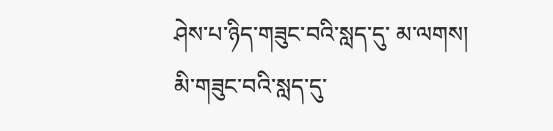ཤེས་པ་ཉིད་གཟུང་བའི་སླད་དུ་ མ་ལགས། མི་གཟུང་བའི་སླད་དུ་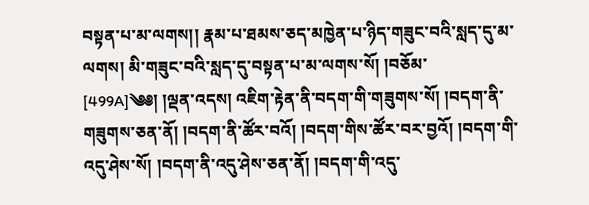བསྟན་པ་མ་ལགས།། རྣམ་པ་ཐམས་ཅད་མཁྱེན་པ་ཉིད་གཟུང་བའི་སླད་དུ་མ་ལགས། མི་གཟུང་བའི་སླད་དུ་བསྟན་པ་མ་ལགས་སོ། །བཅོམ་ [499A]༄༅། །ལྡན་འདས། འཇིག་རྟེན་ནི་བདག་གི་གཟུགས་སོ། །བདག་ནི་གཟུགས་ཅན་ནོ། །བདག་ནི་ཚོར་བའོ། །བདག་གིས་ཚོར་བར་བྱའོ། །བདག་གི་ འདུ་ཤེས་སོ། །བདག་ནི་འདུ་ཤེས་ཅན་ནོ། །བདག་གི་འདུ་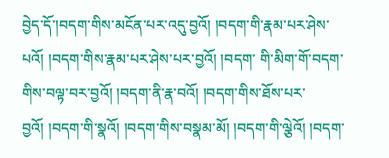བྱེད་དོ་།བདག་གིས་མངོན་པར་འདུ་བྱའོ། །བདག་གི་རྣམ་པར་ཤེས་པའོ། །བདག་གིས་རྣམ་པར་ཤེས་པར་བྱའོ། །བདག་ གི་མིག་གོ་བདག་གིས་བལྟ་བར་བྱའོ། །བདག་ནི་རྣ་བའོ། །བདག་གིས་ཐོས་པར་བྱའོ། །བདག་གི་སྣའོ། །བདག་གིས་བསྣམ་མོ། །བདག་གི་ལྕེའོ། །བདག་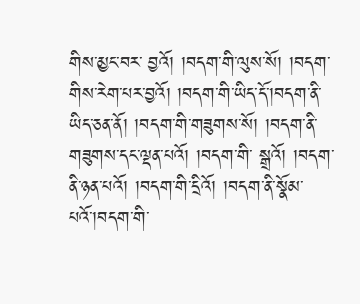གིས་མྱང་བར་ བྱའོ། །བདག་གི་ལུས་སོ། །བདག་གིས་རེག་པར་བྱའོ། །བདག་གི་ཡིད་དོ་།བདག་ནི་ཡིད་ཅན་ནོ། །བདག་གི་གཟུགས་སོ། །བདག་ནི་གཟུགས་དང་ལྡན་པའོ། །བདག་གི་ སྒྲའོ། །བདག་ནི་ཉན་པའོ། །བདག་གི་དྲིའོ། །བདག་ནི་སྣོམ་པའོ་།བདག་གི་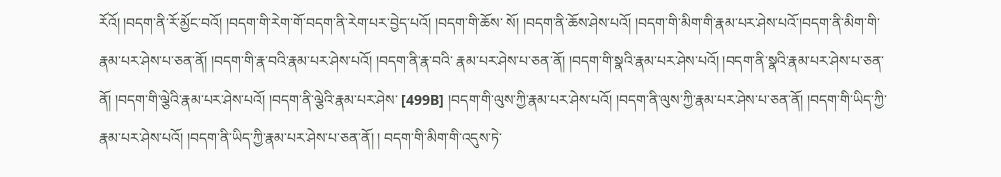རོའོ། །བདག་ནི་རོ་མྱོང་བའོ། །བདག་གི་རེག་གོ་བདག་ནི་རེག་པར་བྱེད་པའོ། །བདག་གི་ཆོས་ སོ། །བདག་ནི་ཆོས་ཤེས་པའོ། །བདག་གི་མིག་གི་རྣམ་པར་ཤེས་པའོ་།བདག་ནི་མིག་གི་རྣམ་པར་ཤེས་པ་ཅན་ནོ། །བདག་གི་རྣ་བའི་རྣམ་པར་ཤེས་པའོ། །བདག་ནི་རྣ་བའི་ རྣམ་པར་ཤེས་པ་ཅན་ནོ། །བདག་གི་སྣའི་རྣམ་པར་ཤེས་པའོ། །བདག་ནི་སྣའི་རྣམ་པར་ཤེས་པ་ཅན་ནོ། །བདག་གི་ལྕེའི་རྣམ་པར་ཤེས་པའོ། །བདག་ནི་ལྕེའི་རྣམ་པར་ཤེས་ [499B] །བདག་གི་ལུས་ཀྱི་རྣམ་པར་ཤེས་པའོ། །བདག་ནི་ལུས་ཀྱི་རྣམ་པར་ཤེས་པ་ཅན་ནོ། །བདག་གི་ཡིད་ཀྱི་རྣམ་པར་ཤེས་པའོ། །བདག་ནི་ཡིད་ཀྱི་རྣམ་པར་ཤེས་པ་ཅན་ནོ། ། བདག་གི་མིག་གི་འདུས་ཏེ་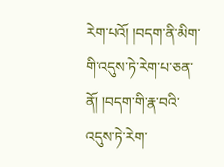རེག་པའོ། །བདག་ནི་མིག་གི་འདུས་ཏེ་རེག་པ་ཅན་ནོ། །བདག་གི་རྣ་བའི་འདུས་ཏེ་རེག་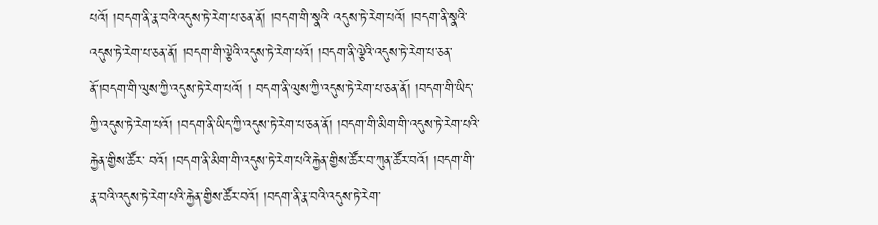པའོ། །བདག་ནི་རྣ་བའི་འདུས་ཏེ་རེག་པ་ཅན་ནོ། །བདག་གི་སྣའི་ འདུས་ཏེ་རེག་པའོ། །བདག་ནི་སྣའི་འདུས་ཏེ་རེག་པ་ཅན་ནོ། །བདག་གི་ལྕེའི་འདུས་ཏེ་རེག་པའོ། །བདག་ནི་ལྕེའི་འདུས་ཏེ་རེག་པ་ཅན་ནོ་།བདག་གི་ལུས་ཀྱི་འདུས་ཏེ་རེག་པའོ། ། བདག་ནི་ལུས་ཀྱི་འདུས་ཏེ་རེག་པ་ཅན་ནོ། །བདག་གི་ཡིད་ཀྱི་འདུས་ཏེ་རེག་པའོ། །བདག་ནི་ཡིད་ཀྱི་འདུས་ཏེ་རེག་པ་ཅན་ནོ། །བདག་གི་མིག་གི་འདུས་ཏེ་རེག་པའི་རྐྱེན་གྱིས་ཚོར་ བའོ། །བདག་ནི་མིག་གི་འདུས་ཏེ་རེག་པའི་རྐྱེན་གྱིས་ཚོར་བ་ཀུན་ཚོར་བའོ། །བདག་གི་རྣ་བའི་འདུས་ཏེ་རེག་པའི་རྐྱེན་གྱིས་ཚོར་བའོ། །བདག་ནི་རྣ་བའི་འདུས་ཏེ་རེག་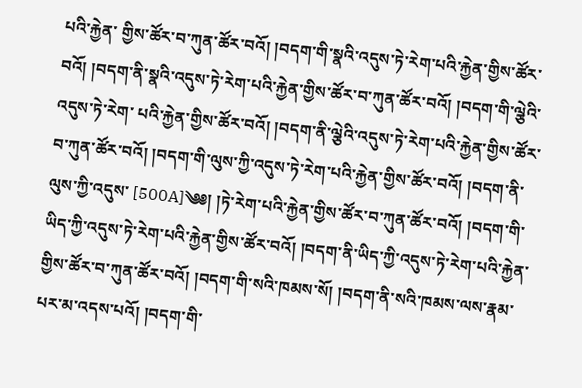པའི་རྐྱེན་ གྱིས་ཚོར་བ་ཀུན་ཚོར་བའོ། །བདག་གི་སྣའི་འདུས་ཏེ་རེག་པའི་རྐྱེན་གྱིས་ཚོར་བའོ། །བདག་ནི་སྣའི་འདུས་ཏེ་རེག་པའི་རྐྱེན་གྱིས་ཚོར་བ་ཀུན་ཚོར་བའོ། །བདག་གི་ལྕེའི་འདུས་ཏེ་རེག་ པའི་རྐྱེན་གྱིས་ཚོར་བའོ། །བདག་ནི་ལྕེའི་འདུས་ཏེ་རེག་པའི་རྐྱེན་གྱིས་ཚོར་བ་ཀུན་ཚོར་བའོ། །བདག་གི་ལུས་ཀྱི་འདུས་ཏེ་རེག་པའི་རྐྱེན་གྱིས་ཚོར་བའོ། །བདག་ནི་ལུས་ཀྱི་འདུས་ [500A]༄༅། །ཏེ་རེག་པའི་རྐྱེན་གྱིས་ཚོར་བ་ཀུན་ཚོར་བའོ། །བདག་གི་ཡིད་ཀྱི་འདུས་ཏེ་རེག་པའི་རྐྱེན་གྱིས་ཚོར་བའོ། །བདག་ནི་ཡིད་ཀྱི་འདུས་ཏེ་རེག་པའི་རྐྱེན་ གྱིས་ཚོར་བ་ཀུན་ཚོར་བའོ། །བདག་གི་སའི་ཁམས་སོ། །བདག་ནི་སའི་ཁམས་ལས་རྣམ་པར་མ་འདས་པའོ། །བདག་གི་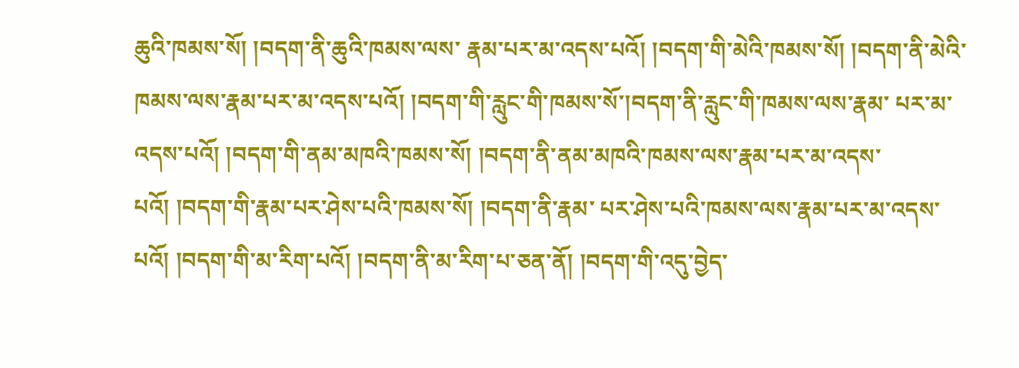ཆུའི་ཁམས་སོ། །བདག་ནི་ཆུའི་ཁམས་ལས་ རྣམ་པར་མ་འདས་པའོ། །བདག་གི་མེའི་ཁམས་སོ། །བདག་ནི་མེའི་ཁམས་ལས་རྣམ་པར་མ་འདས་པའོ། །བདག་གི་རླུང་གི་ཁམས་སོ་།བདག་ནི་རླུང་གི་ཁམས་ལས་རྣམ་ པར་མ་འདས་པའོ། །བདག་གི་ནམ་མཁའི་ཁམས་སོ། །བདག་ནི་ནམ་མཁའི་ཁམས་ལས་རྣམ་པར་མ་འདས་པའོ། །བདག་གི་རྣམ་པར་ཤེས་པའི་ཁམས་སོ། །བདག་ནི་རྣམ་ པར་ཤེས་པའི་ཁམས་ལས་རྣམ་པར་མ་འདས་པའོ། །བདག་གི་མ་རིག་པའོ། །བདག་ནི་མ་རིག་པ་ཅན་ནོ། །བདག་གི་འདུ་བྱེད་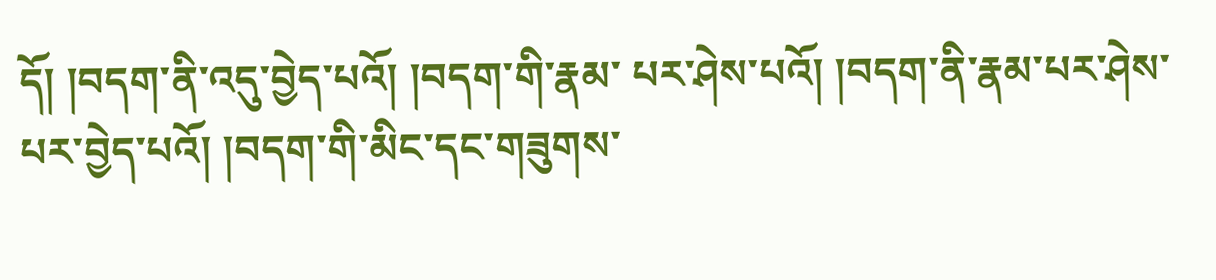དོ། །བདག་ནི་འདུ་བྱེད་པའོ། །བདག་གི་རྣམ་ པར་ཤེས་པའོ། །བདག་ནི་རྣམ་པར་ཤེས་པར་བྱེད་པའོ། །བདག་གི་མིང་དང་གཟུགས་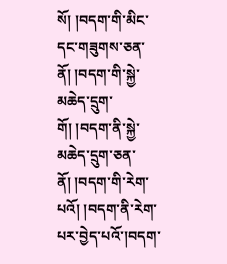སོ། །བདག་གི་མིང་དང་གཟུགས་ཅན་ནོ། །བདག་གི་སྐྱེ་མཆེད་དྲུག་གོ། །བདག་ནི་སྐྱེ་ མཆེད་དྲུག་ཅན་ནོ། །བདག་གི་རེག་པའོ། །བདག་ནི་རེག་པར་བྱེད་པའོ་།བདག་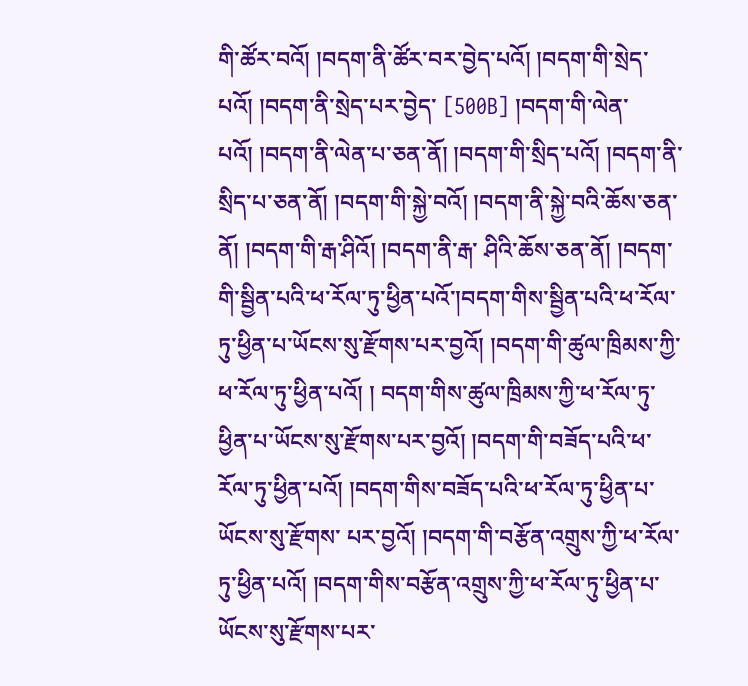གི་ཚོར་བའོ། །བདག་ནི་ཚོར་བར་བྱེད་པའོ། །བདག་གི་སྲེད་པའོ། །བདག་ནི་སྲེད་པར་བྱེད་ [500B] །བདག་གི་ལེན་པའོ། །བདག་ནི་ལེན་པ་ཅན་ནོ། །བདག་གི་སྲིད་པའོ། །བདག་ནི་སྲིད་པ་ཅན་ནོ། །བདག་གི་སྐྱེ་བའོ། །བདག་ནི་སྐྱེ་བའི་ཆོས་ཅན་ནོ། །བདག་གི་རྒ་ཤིའོ། །བདག་ནི་རྒ་ ཤིའི་ཆོས་ཅན་ནོ། །བདག་གི་སྦྱིན་པའི་ཕ་རོལ་ཏུ་ཕྱིན་པའོ་།བདག་གིས་སྦྱིན་པའི་ཕ་རོལ་ཏུ་ཕྱིན་པ་ཡོངས་སུ་རྫོགས་པར་བྱའོ། །བདག་གི་ཚུལ་ཁྲིམས་ཀྱི་ཕ་རོལ་ཏུ་ཕྱིན་པའོ། ། བདག་གིས་ཚུལ་ཁྲིམས་ཀྱི་ཕ་རོལ་ཏུ་ཕྱིན་པ་ཡོངས་སུ་རྫོགས་པར་བྱའོ། །བདག་གི་བཟོད་པའི་ཕ་རོལ་ཏུ་ཕྱིན་པའོ། །བདག་གིས་བཟོད་པའི་ཕ་རོལ་ཏུ་ཕྱིན་པ་ཡོངས་སུ་རྫོགས་ པར་བྱའོ། །བདག་གི་བརྩོན་འགྲུས་ཀྱི་ཕ་རོལ་ཏུ་ཕྱིན་པའོ། །བདག་གིས་བརྩོན་འགྲུས་ཀྱི་ཕ་རོལ་ཏུ་ཕྱིན་པ་ཡོངས་སུ་རྫོགས་པར་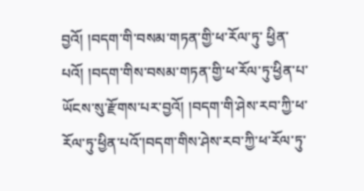བྱའོ། །བདག་གི་བསམ་གཏན་གྱི་ཕ་རོལ་ཏུ་ ཕྱིན་པའོ། །བདག་གིས་བསམ་གཏན་གྱི་ཕ་རོལ་ཏུ་ཕྱིན་པ་ཡོངས་སུ་རྫོགས་པར་བྱའོ། །བདག་གི་ཤེས་རབ་ཀྱི་ཕ་རོལ་ཏུ་ཕྱིན་པའོ་།བདག་གིས་ཤེས་རབ་ཀྱི་ཕ་རོལ་ཏུ་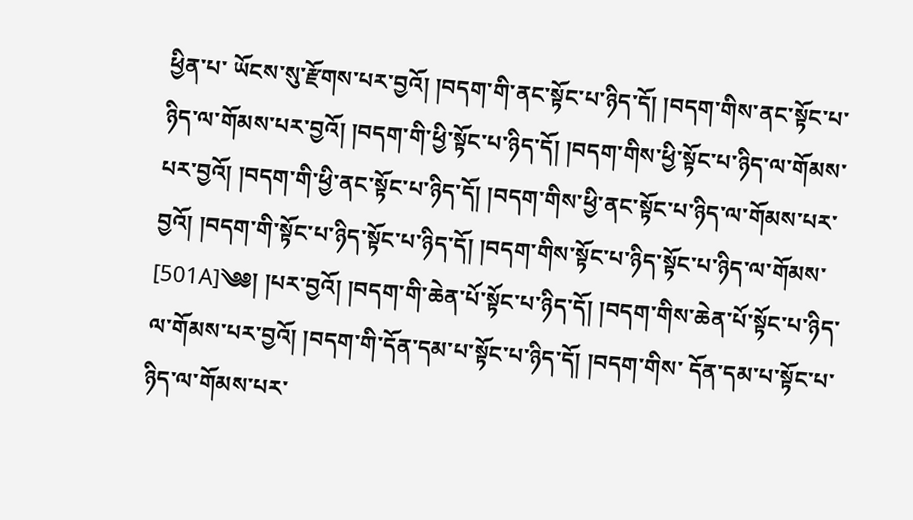ཕྱིན་པ་ ཡོངས་སུ་རྫོགས་པར་བྱའོ། །བདག་གི་ནང་སྟོང་པ་ཉིད་དོ། །བདག་གིས་ནང་སྟོང་པ་ཉིད་ལ་གོམས་པར་བྱའོ། །བདག་གི་ཕྱི་སྟོང་པ་ཉིད་དོ། །བདག་གིས་ཕྱི་སྟོང་པ་ཉིད་ལ་གོམས་ པར་བྱའོ། །བདག་གི་ཕྱི་ནང་སྟོང་པ་ཉིད་དོ། །བདག་གིས་ཕྱི་ནང་སྟོང་པ་ཉིད་ལ་གོམས་པར་བྱའོ། །བདག་གི་སྟོང་པ་ཉིད་སྟོང་པ་ཉིད་དོ། །བདག་གིས་སྟོང་པ་ཉིད་སྟོང་པ་ཉིད་ལ་གོམས་ [501A]༄༅། །པར་བྱའོ། །བདག་གི་ཆེན་པོ་སྟོང་པ་ཉིད་དོ། །བདག་གིས་ཆེན་པོ་སྟོང་པ་ཉིད་ལ་གོམས་པར་བྱའོ། །བདག་གི་དོན་དམ་པ་སྟོང་པ་ཉིད་དོ། །བདག་གིས་ དོན་དམ་པ་སྟོང་པ་ཉིད་ལ་གོམས་པར་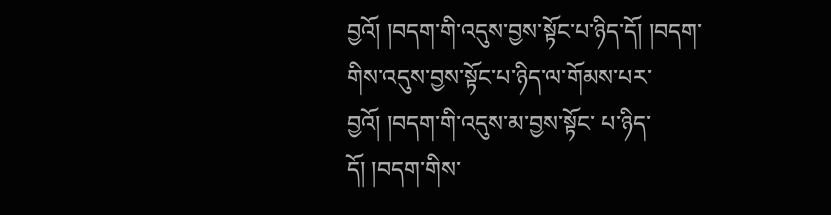བྱའོ། །བདག་གི་འདུས་བྱས་སྟོང་པ་ཉིད་དོ། །བདག་གིས་འདུས་བྱས་སྟོང་པ་ཉིད་ལ་གོམས་པར་བྱའོ། །བདག་གི་འདུས་མ་བྱས་སྟོང་ པ་ཉིད་དོ། །བདག་གིས་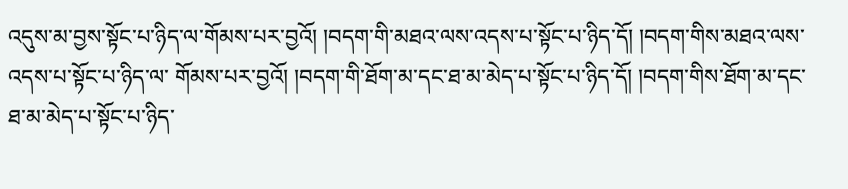འདུས་མ་བྱས་སྟོང་པ་ཉིད་ལ་གོམས་པར་བྱའོ། །བདག་གི་མཐའ་ལས་འདས་པ་སྟོང་པ་ཉིད་དོ། །བདག་གིས་མཐའ་ལས་འདས་པ་སྟོང་པ་ཉིད་ལ་ གོམས་པར་བྱའོ། །བདག་གི་ཐོག་མ་དང་ཐ་མ་མེད་པ་སྟོང་པ་ཉིད་དོ། །བདག་གིས་ཐོག་མ་དང་ཐ་མ་མེད་པ་སྟོང་པ་ཉིད་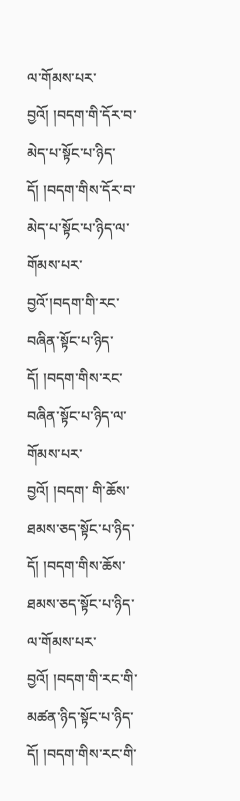ལ་གོམས་པར་བྱའོ། །བདག་གི་དོར་བ་མེད་པ་སྟོང་པ་ཉིད་ དོ། །བདག་གིས་དོར་བ་མེད་པ་སྟོང་པ་ཉིད་ལ་གོམས་པར་བྱའོ་།བདག་གི་རང་བཞིན་སྟོང་པ་ཉིད་དོ། །བདག་གིས་རང་བཞིན་སྟོང་པ་ཉིད་ལ་གོམས་པར་བྱའོ། །བདག་ གི་ཆོས་ཐམས་ཅད་སྟོང་པ་ཉིད་དོ། །བདག་གིས་ཆོས་ཐམས་ཅད་སྟོང་པ་ཉིད་ལ་གོམས་པར་བྱའོ། །བདག་གི་རང་གི་མཚན་ཉིད་སྟོང་པ་ཉིད་དོ། །བདག་གིས་རང་གི་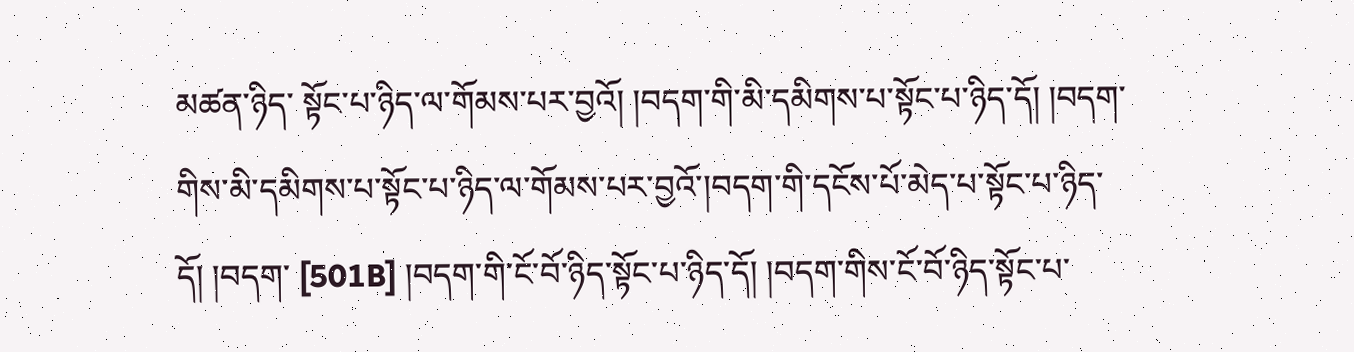མཚན་ཉིད་ སྟོང་པ་ཉིད་ལ་གོམས་པར་བྱའོ། །བདག་གི་མི་དམིགས་པ་སྟོང་པ་ཉིད་དོ། །བདག་གིས་མི་དམིགས་པ་སྟོང་པ་ཉིད་ལ་གོམས་པར་བྱའོ་།བདག་གི་དངོས་པོ་མེད་པ་སྟོང་པ་ཉིད་དོ། །བདག་ [501B] །བདག་གི་ངོ་བོ་ཉིད་སྟོང་པ་ཉིད་དོ། །བདག་གིས་ངོ་བོ་ཉིད་སྟོང་པ་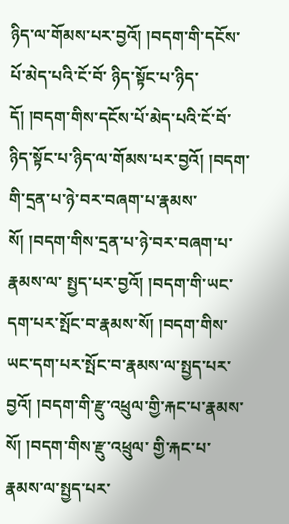ཉིད་ལ་གོམས་པར་བྱའོ། །བདག་གི་དངོས་པོ་མེད་པའི་ངོ་བོ་ ཉིད་སྟོང་པ་ཉིད་དོ། །བདག་གིས་དངོས་པོ་མེད་པའི་ངོ་བོ་ཉིད་སྟོང་པ་ཉིད་ལ་གོམས་པར་བྱའོ། །བདག་གི་དྲན་པ་ཉེ་བར་བཞག་པ་རྣམས་སོ། །བདག་གིས་དྲན་པ་ཉེ་བར་བཞག་པ་རྣམས་ལ་ སྤྱད་པར་བྱའོ། །བདག་གི་ཡང་དག་པར་སྤོང་བ་རྣམས་སོ། །བདག་གིས་ཡང་དག་པར་སྤོང་བ་རྣམས་ལ་སྤྱད་པར་བྱའོ། །བདག་གི་རྫུ་འཕྲུལ་གྱི་རྐང་པ་རྣམས་སོ། །བདག་གིས་རྫུ་འཕྲུལ་ གྱི་རྐང་པ་རྣམས་ལ་སྤྱད་པར་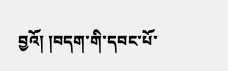བྱའོ། །བདག་གི་དབང་པོ་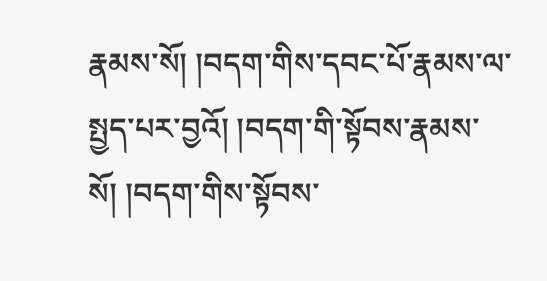རྣམས་སོ། །བདག་གིས་དབང་པོ་རྣམས་ལ་སྤྱད་པར་བྱའོ། །བདག་གི་སྟོབས་རྣམས་སོ། །བདག་གིས་སྟོབས་